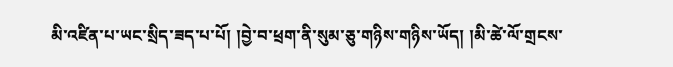མི་འཛིན་པ་ཡང་སྲིད་ཟད་པ་པོ། །བྱེ་བ་ཕྲག་ནི་སུམ་ཅུ་གཉིས་གཉིས་ཡོད། །མི་ཚེ་ལོ་གྲངས་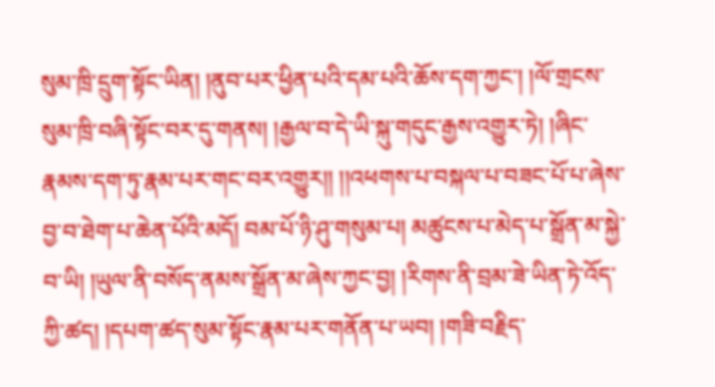སུམ་ཁྲི་དྲུག་སྟོང་ཡིན། །ནུབ་པར་ཕྱིན་པའི་དམ་པའི་ཆོས་དག་ཀྱང་། །ལོ་གྲངས་སུམ་ཁྲི་བཞི་སྟོང་བར་དུ་གནས། །རྒྱལ་བ་དེ་ཡི་སྐུ་གདུང་རྒྱས་འགྱུར་ཏེ། །ཞིང་རྣམས་དག་ཏུ་རྣམ་པར་གང་བར་འགྱུར།། །།འཕགས་པ་བསྐལ་པ་བཟང་པོ་པ་ཞེས་བྱ་བ་ཐེག་པ་ཆེན་པོའི་མདོ། བམ་པོ་ཉི་ཤུ་གསུམ་པ། མཚུངས་པ་མེད་པ་སྒྲོན་མ་སྐྱེ་བ་ཡི། །ཡུལ་ནི་བསོད་ནམས་སྒྲོན་མ་ཞེས་ཀྱང་བྱ། །རིགས་ནི་བྲམ་ཟེ་ཡིན་ཏེ་འོད་ཀྱི་ཚད། །དཔག་ཚད་སུམ་སྟོང་རྣམ་པར་གནོན་པ་ཡབ། །གཟི་བརྗིད་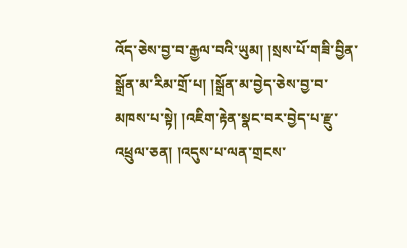འོད་ཅེས་བྱ་བ་རྒྱལ་བའི་ཡུམ། །སྲས་པོ་གཟི་བྱིན་སྒྲོན་མ་རིམ་གྲོ་པ། །སྒྲོན་མ་བྱེད་ཅེས་བྱ་བ་མཁས་པ་སྟེ། །འཇིག་རྟེན་སྣང་བར་བྱེད་པ་རྫུ་འཕྲུལ་ཅན། །འདུས་པ་ལན་གྲངས་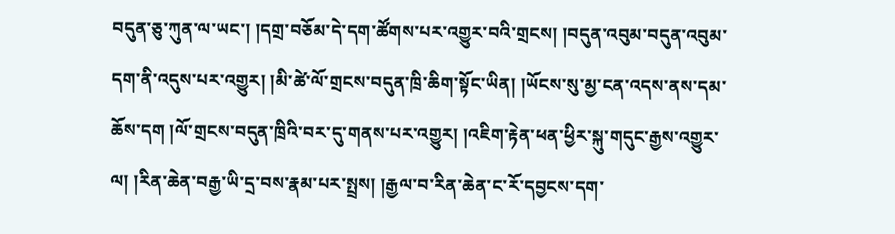བདུན་ཅུ་ཀུན་ལ་ཡང་། །དགྲ་བཅོམ་དེ་དག་ཚོགས་པར་འགྱུར་བའི་གྲངས། །བདུན་འབུམ་བདུན་འབུམ་དག་ནི་འདུས་པར་འགྱུར། །མི་ཚེ་ལོ་གྲངས་བདུན་ཁྲི་ཆིག་སྟོང་ཡིན། །ཡོངས་སུ་མྱ་ངན་འདས་ནས་དམ་ཆོས་དག །ལོ་གྲངས་བདུན་ཁྲིའི་བར་དུ་གནས་པར་འགྱུར། །འཇིག་རྟེན་ཕན་ཕྱིར་སྐུ་གདུང་རྒྱས་འགྱུར་ལ། །རིན་ཆེན་བརྒྱ་ཡི་དྲ་བས་རྣམ་པར་སྤྲས། །རྒྱལ་བ་རིན་ཆེན་ང་རོ་དབྱངས་དག་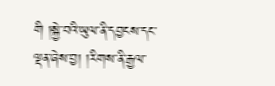གི །སྐྱེ་བའི་ཡུལ་ནི་དབྱངས་དང་ལྡན་ཞེས་བྱ། །རིགས་ནི་རྒྱལ་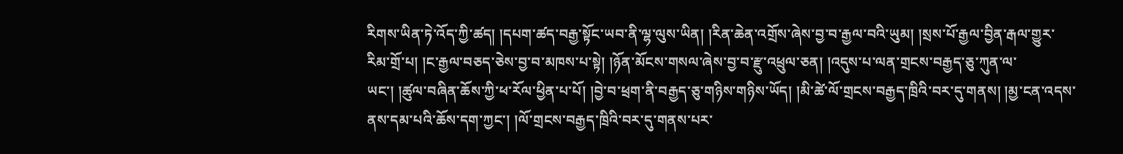རིགས་ཡིན་ཏེ་འོད་ཀྱི་ཚད། །དཔག་ཚད་བརྒྱ་སྟོང་ཡབ་ནི་ལྷ་ལུས་ཡིན། །རིན་ཆེན་འགྲོས་ཞེས་བྱ་བ་རྒྱལ་བའི་ཡུམ། །སྲས་པོ་རྒྱལ་བྱིན་རྒལ་གྱུར་རིམ་གྲོ་པ། །ང་རྒྱལ་བཅད་ཅེས་བྱ་བ་མཁས་པ་སྟེ། །ཉོན་མོངས་གསལ་ཞེས་བྱ་བ་རྫུ་འཕྲུལ་ཅན། །འདུས་པ་ལན་གྲངས་བརྒྱད་ཅུ་ཀུན་ལ་ཡང་། །ཚུལ་བཞིན་ཆོས་ཀྱི་ཕ་རོལ་ཕྱིན་པ་པོ། །བྱེ་བ་ཕྲག་ནི་བརྒྱད་ཅུ་གཉིས་གཉིས་ཡོད། །མི་ཚེ་ལོ་གྲངས་བརྒྱད་ཁྲིའི་བར་དུ་གནས། །མྱ་ངན་འདས་ནས་དམ་པའི་ཆོས་དག་ཀྱང་། །ལོ་གྲངས་བརྒྱད་ཁྲིའི་བར་དུ་གནས་པར་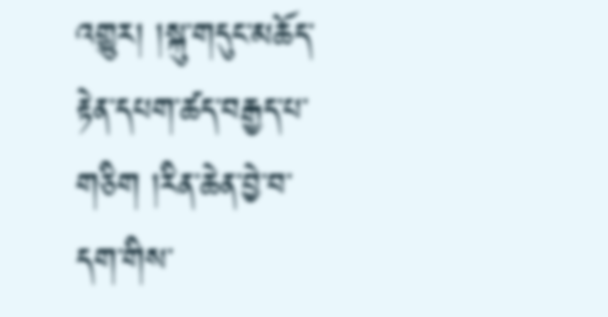འགྱུར། །སྐུ་གདུང་མཆོད་རྟེན་དཔག་ཚད་བརྒྱད་པ་གཅིག །རིན་ཆེན་བྱེ་བ་དག་གིས་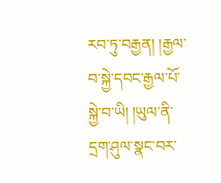རབ་ཏུ་བརྒྱན། །རྒྱལ་བ་སྐྱེ་དབང་རྒྱལ་པོ་སྐྱེ་བ་ཡི། །ཡུལ་ནི་དྲག་ཤུལ་སྣང་བར་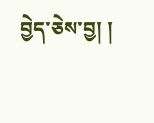བྱེད་ཅེས་བྱ། །